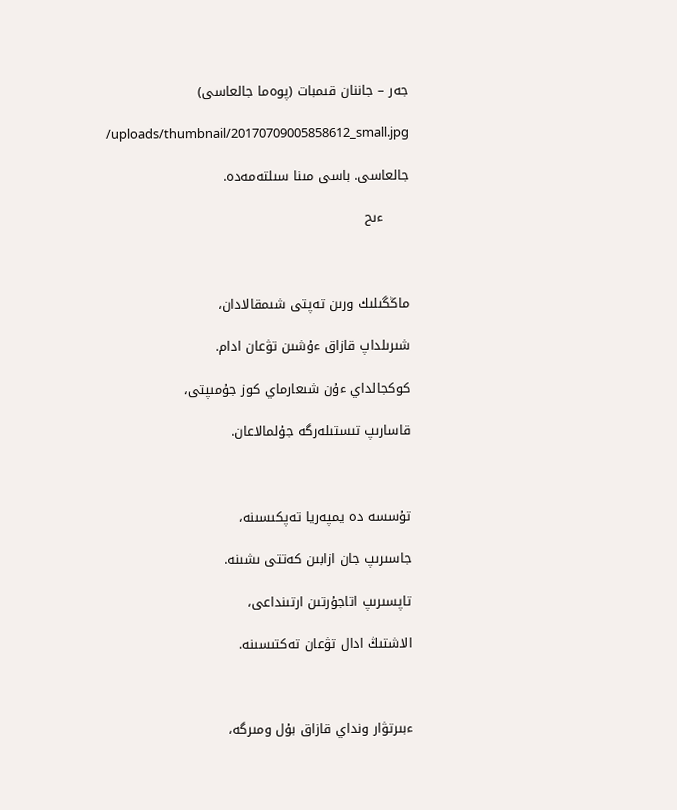جەر – جاننان قىمبات (پوەما جالعاسى)

/uploads/thumbnail/20170709005858612_small.jpg

جالعاسى. باسى مىنا سىلتەمەدە.

      ءىح



ماڭگىلىك ورىن تەپتى شىمقالادان،

شىرىلداپ قازاق ءۇشىن تۋعان ادام.

كوكجالداي ءۇن شىعارماي كوز جۇمىپتى،

قاسارىپ تىستىلەرگە جۇلمالاعان.



تۇسسە دە يمپەريا تەپكىسىنە،

جاسىرىپ جان ازابىن كەتتى ىشىنە.

تاپسىرىپ اتاجۇرتىن ارتىنداعى،

الاشتىڭ ادال تۋعان تەكتىسىنە.



ءبىرتۋار ونداي قازاق بۇل ومىرگە،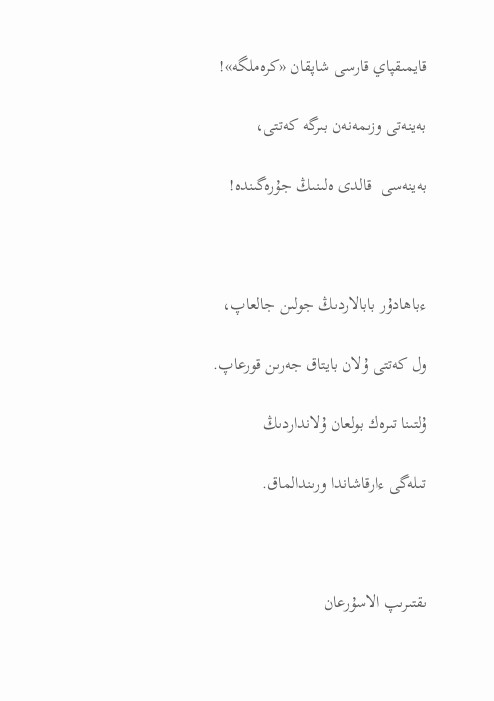قايمىقپاي قارسى شاپقان «كرەملگە»!

بەينەتى وزىمەنەن بىرگە كەتتى،

بەينەسى  قالدى ەلىنىڭ جۇرەگىندە!



ءباھادۇر بابالاردىڭ جولىن جالعاپ،

ول كەتتى ۇلان بايتاق جەرىن قورعاپ.

ۇلتىنا تىرەك بولعان ۇلانداردىڭ

تىلەگى ءارقاشاندا ورىندالماق.



ىقتىرىپ الاسۇرعان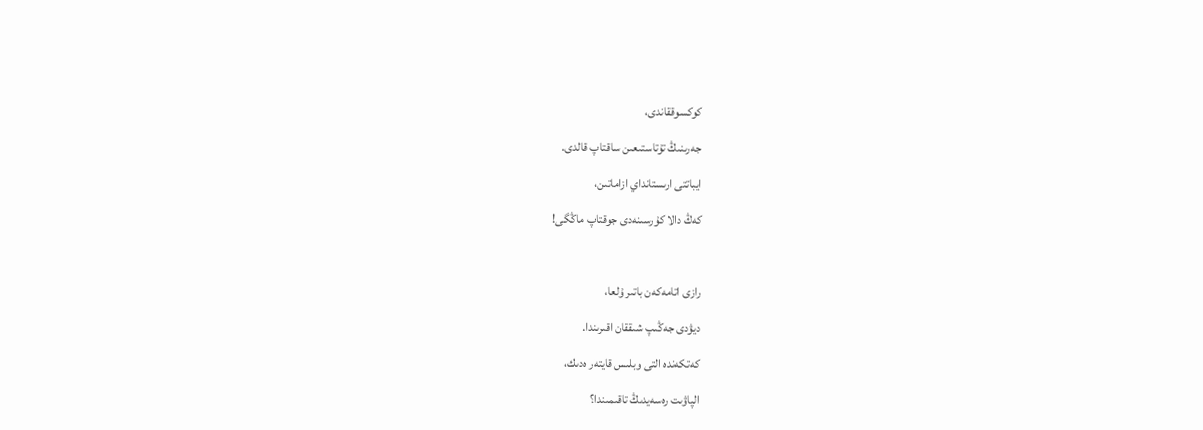كوكسوققاندى،

جەرىنىڭ تۇتاستىعىن ساقتاپ قالدى.

ايباتتى ارىستانداي ازاماتىن،

كەڭ دالا كۇرسىنەدى جوقتاپ ماڭگى!



رازى اتامەكەن باتىر ۇلعا،

ديۋدى جەڭىپ شىققان اقىرىندا.

كەتكەندە التى وبلىس قايتەر ەدىك،

الپاۋىت رەسەيدىڭ تاقىمىندا؟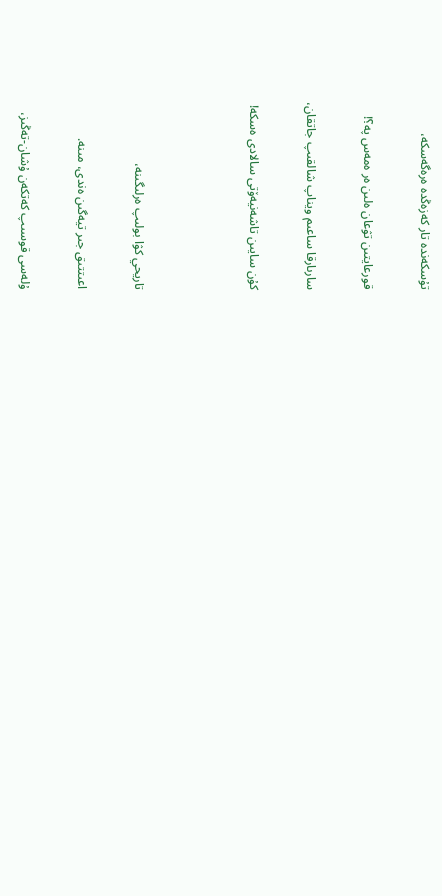تۇسكەندە تار كەزەڭدە ەرەگەسكە،

قورعايتىن تۋعان ەلىن ەر ەمەس پە؟!

سارىارقا ساعىم ويناپ شالقىپ جاتقان،

كۇن سايىن تاشەنيەۆتى سالادى ەسكە!



تاريحي كۋا بولىپ ەرلىگىنە،

اعىتتىق جىر تيەگىن ەندى، مىنە.

ۇلەسى قوسىپ كەتكەن ۇشان-تەڭىز،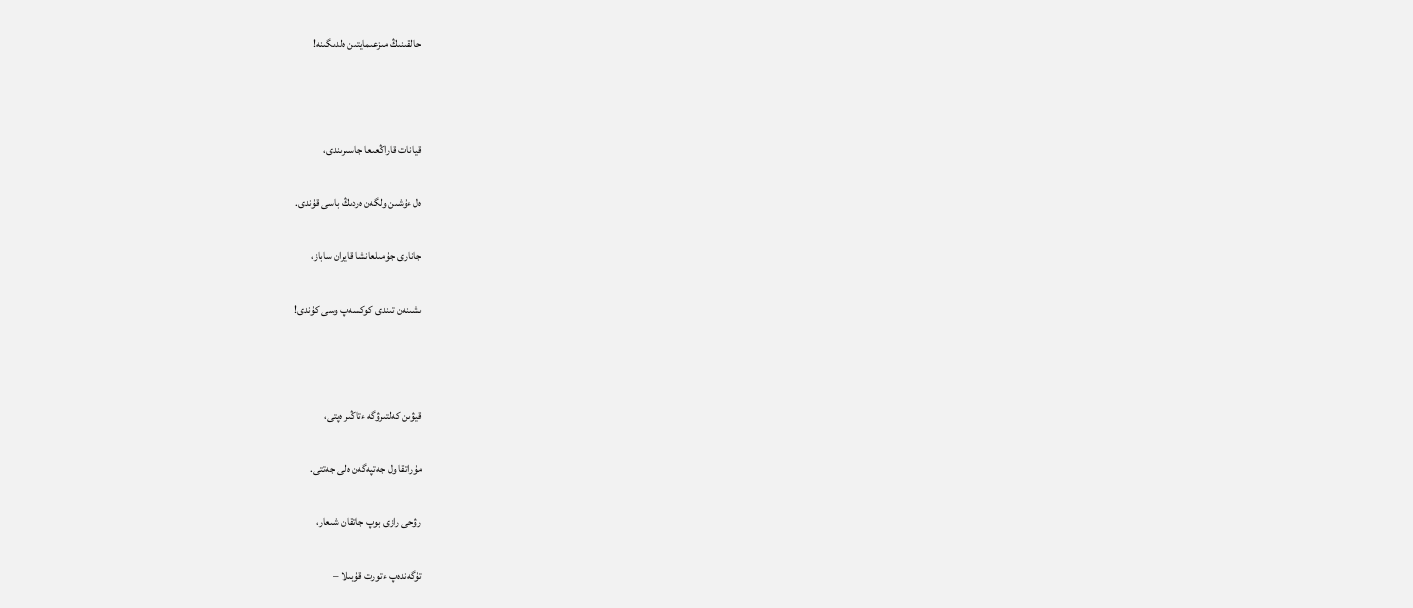حالقىنىڭ مىزعىمايتىن ەلدىگىنە!



قيانات قاراڭعىعا جاسىرىندى،

ەل ءۇشىن ولگەن ەردىڭ باسى قۇندى.

جانارى جۇمىلعانشا قايران ساباز،

ىشىنەن تىندى كوكسەپ وسى كۇندى!



قيۋىن كەلتىرۋگە ءتاڭىر ەپتى،

مۇراتقا ول جەتپەگەن ەلى جەتتى.

رۋحى رازى بوپ جاتقان شىعار،

تۇگەندەپ ءتورت قۇبىلا –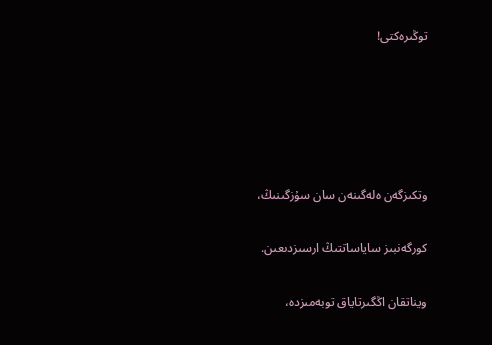توڭىرەكتى!





وتكىزگەن ەلەگىنەن سان سۇزگىنىڭ،

كورگەنبىز ساياساتتىڭ ارسىزدىعىن.

ويناتقان اڭگىرتاياق توبەمىزدە،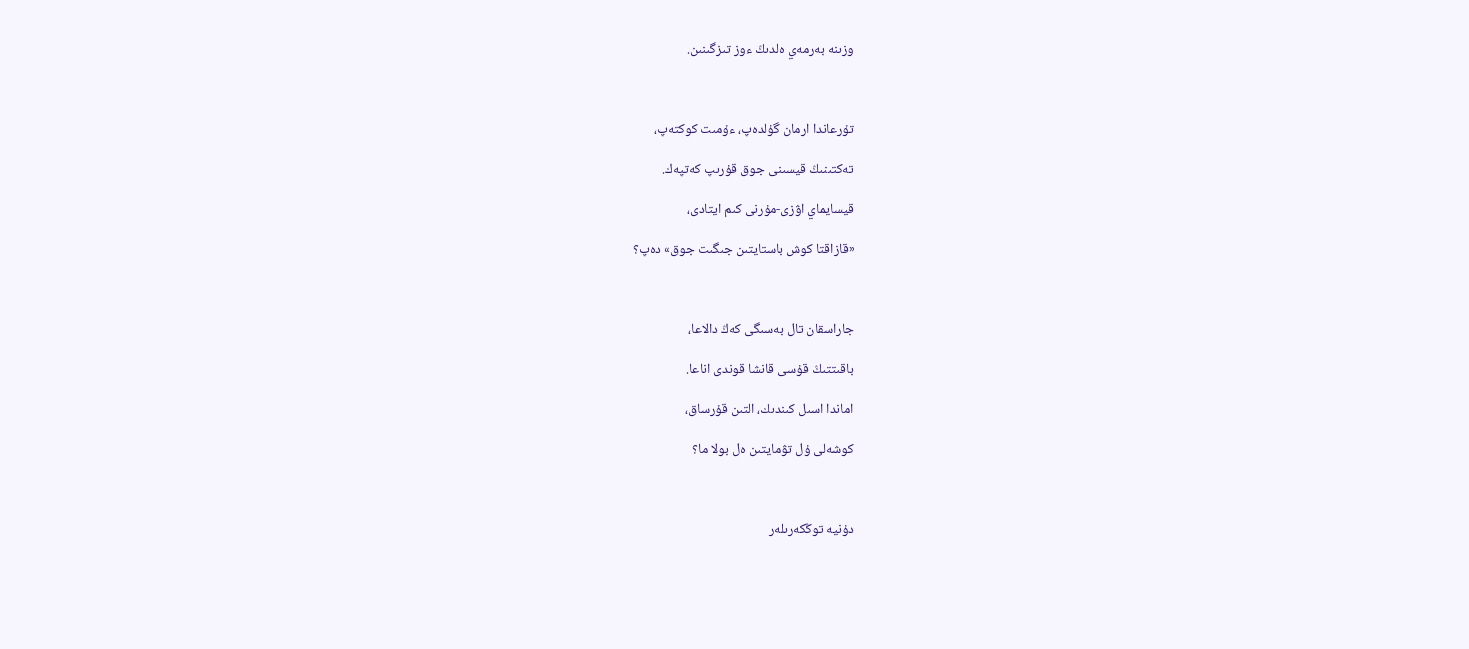وزىنە بەرمەي ەلدىڭ ءوز تىزگىنىن.



تۇرعاندا ارمان گۇلدەپ، ءۇمىت كوكتەپ،

تەكتىنىڭ قيسىنى جوق قۇرىپ كەتپەك.

قيسايماي اۋزى-مۇرنى كىم ايتادى،

«قازاقتا كوش باستايتىن جىگىت جوق» دەپ؟



جاراسقان تال بەسىگى كەڭ دالاعا،

باقىتتىڭ قۇسى قانشا قوندى اناعا.

اماندا اسىل كىندىك، التىن قۇرساق،

كوشەلى ۇل تۋمايتىن ەل بولا ما؟



دۇنيە توڭكەرىلەر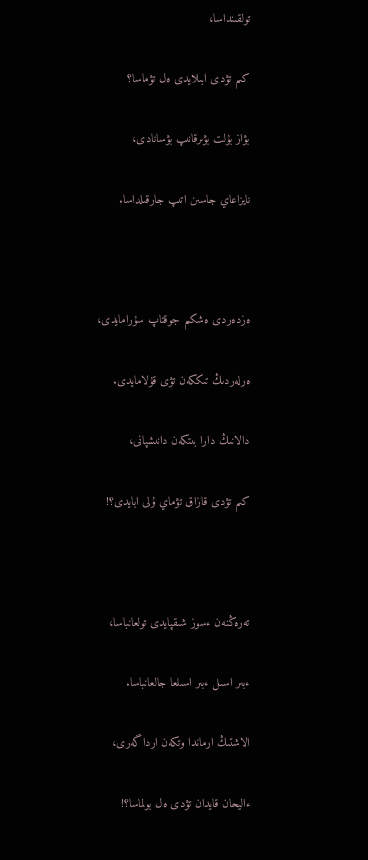تولقىنداسا،

كىم تۋدى ابىلايدى ەل تۋماسا؟

بۋاز بۇلت بۋىرقانىپ بۋسانادى،

نايزاعاي جاسىن اتىپ جارقىلداسا.



ەزدەردى ەشكىم جوقتاپ سۇرامايدى،

ەرلەردىڭ تىككەن تۋى قۇلامايدى.

دالانىڭ دارا بىتكەن دانىشپانى،

كىم تۋدى قازاق تۋماي ۇلى ابايدى؟!



تەرەڭنەن ءسوز شىقپايدى تولعانباسا،

ءبىر اسىل ءبىر اسىلعا جالعانباسا.

الاشتىڭ ارماندا وتكەن ارداگەرى،

ءاليحان قايدان تۋدى ەل بولماسا؟!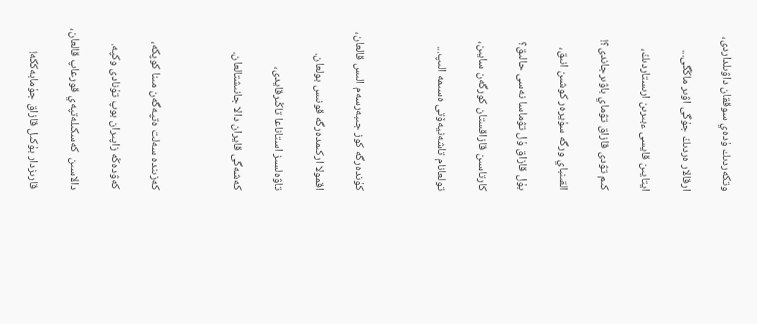وتكەردىك ۇدەي سوققان داۋىلداردى،

ارقالار ەردىڭ جۇگى اۋىر ماڭگى...

ايتايىن قايسى ءبىرىن ارىستاردىڭ،

كىم تۋدى قازاق تۋماي باۋىرجاندى؟!

القىنباي ورگە سۇيرەر كوشىن انىق،

بۇل قازاق ۇل تۋماسا نەسى حالىق؟

كارتاسىن قازاقستان كورگەن سايىن،

تولعانام تاشەنيەۆتى ەسىمە الىپ...



كۇندەرگە كوز جىبەرسەم الىس قالعان،

اقمولا اركىمدەرگە قونىس بولعان.

تاۋەلسىز استاناعا تاڭىرقايدى،

كەشەگى قايران دالا جانىشتالعان.



كەزىندە سەلت ەتپەگەن مىنا كوپكە،

كەۋدەڭە زاپىران بوپ تۇنادى وكپە.

دالاسىن  كەسكىلەتپەي قورعاپ قالعان،

قارىزدار بۇكىل قازاق جۇمابەككە!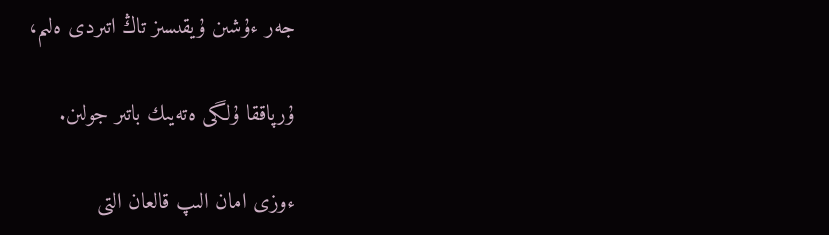جەر ءۇشىن ۇيقىسىز تاڭ اتىردى ەلىم،

ۇرپاققا ۇلگى ەتەيىك باتىر جولىن.

ءوزى امان الىپ قالعان التى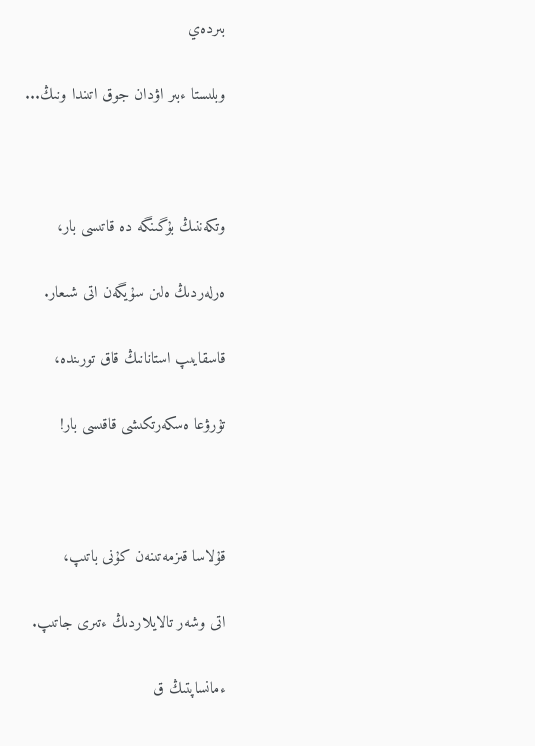بىردەي

وبلىستا ءبىر اۋدان جوق اتىندا ونىڭ...



وتكەننىڭ بۇگىنگە دە قاتىسى بار،

ەرلەردىڭ ەلىن سۇيگەن اتى شىعار.

قاسقايىپ استانانىڭ قاق تورىندە،

تۇرۋعا ەسكەرتكىشى قاقىسى بار!



قۇلاسا قىزمەتىنەن كۇنى باتىپ،

اتى وشەر تالايلاردىڭ ءتىرى جاتىپ.

ءمانساپتىڭ ق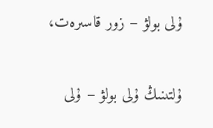ۇلى بولۋ – زور قاسىرەت،

ۇلتىنىڭ ۇلى بولۋ – ۇلى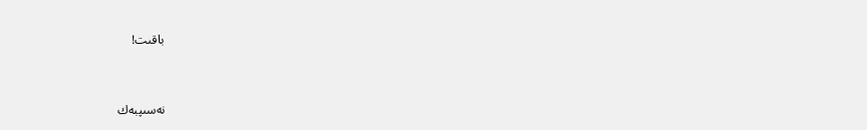باقىت!



نەسىپبەك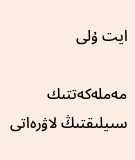ايت ۇلى

مەملەكەتتىك سىيلىقتىڭ لاۋرەاتى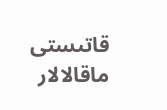قاتىستى ماقالالار